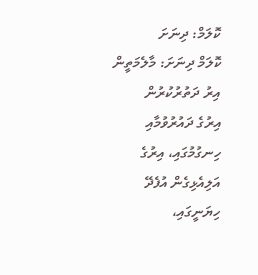ކޮލަމް: ދިނަށަ
ކޮލަމް ދިނަށަ: މާލެމަތީން އިރު ދަތުރުކުރުން
އިރުގެ ދައުރުވުމާއި ހިނގުމުގައި، އިރުގެ އަލިއެޅިގެން އުފެދޭ ހިޔަނީގައި،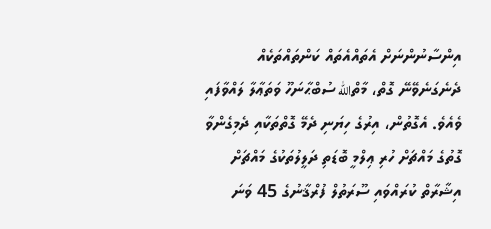އިންސާނުންނަށް އެތައްއެތައް ކަންތައްތަކެއް ދެނެގަނެވޭނޭ ގޮތް، މާތްالله ސުބްޙާނަހޫ ވަތަޢާލާ ލައްވާފައި ވެއެވެ. އެގޮތުން، އިރުގެ ހިޔަނި ދެމޭ ގޮތްތަކާއި ދެމިގެންވާ ގޮތުގެ މައްޗަށް ހުރި ޢިލްމީ ބޮޑަތި ދަލީލުތަކުގެ މައްޗަށް އިޝާރާތް ކުރައްވައި ސޫރަތުލް ފުރްޤާނުގެ 45 ވަނަ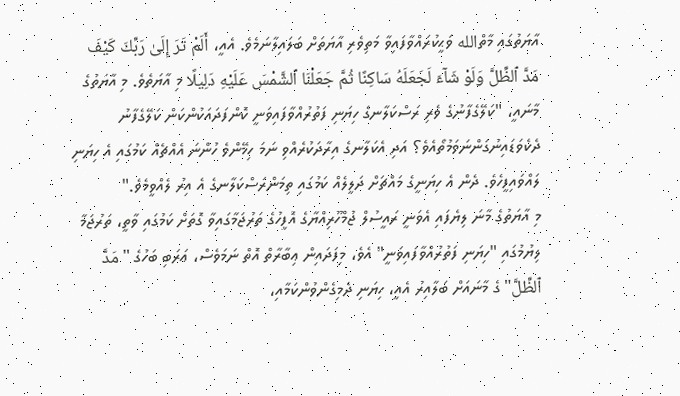އާޔަތުގައި މާތްالله ވަޙީކުރައްވާފައިވާ މަތިވެރި އާޔަތަށް ބަލައިލާނަމެވެ. އެއީ، أَلَمْ تَرَ إِلَىٰ رَبِّكَ كَيْفَ مَدَّ ٱلظِّلَّ وَلَوْ شَآءَ لَجَعَلَهُ سَاكِنًا ثُمَّ جَعَلْنَا ٱلشَّمْسَ عَلَيْهِ دَلِيلًا މި އާޔަތެވެ. މި އާޔަތުގެ މާނައީ، "ކަލޭގެފާނުގެ ވެރި ރަސްކަލާނގެ ހިޔަނި ފަތުރުއްވާފައިވަނީ ކޮންފަދައަކުންކަން ކަލޭގެފާނު ދެކެވަޑައިނުގަންނަވަމުތޯއެވެ؟ އަދި އެކަލާނގެ އިރާދަކުރެއްވި ނަމަ ހިމޭންވެ ހުންނަ އެއްޗެއް ކަމުގައި އެ ހިޔަނި ލައްވައިފީހެވެ. ދެން އެ ހިޔަނީގެ މައްޗަށް ދަލީލެއް ކަމުގައި ތިމަންރަސްކަލާނގެ އެ އިރު ލެއްވީމެވެ."
މި އާޔަތުގެ މާނަ ލިޔެފައި އެވަނީ ރައީސުލް ޖުމްހޫރިއްޔާގެ އޮފީހުގެ ތަރުޖަމާގައިވާ ގޮތަށް ކަމުގައި ވާތީ، ތަރުޖަމާ ލިޔުމުގައި "ހިޔަނި ފަތުރުއްވާފައިވަނީ" އެވެ، މިފަދައިން ޢިބާރާތް އޮތް ނަމަވެސް، ޢަރަބި ބަހުގެ "مَدَّ ٱلظِّلَّ" ގެ މާނައަށް ބަލާއިރު އެއީ، ހިޔަނި ދެމިގެންވުންކަމާއި،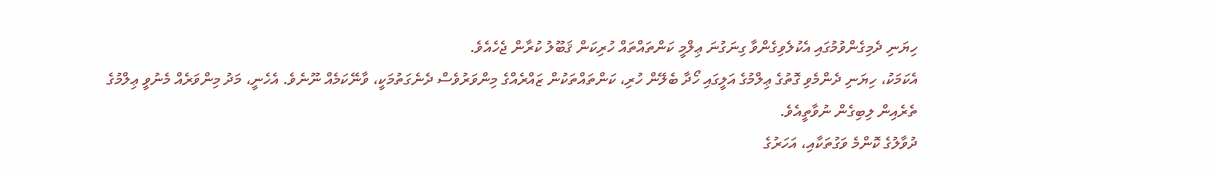ހިޔަނި ދެމިގެންވުމުގައި އެކުލެވިގެންވާ ގިނަގުނަ ޢިލްމީ ކަންތައްތައް ހުރިކަން ޤަބޫލު ކުރާން ޖެހެއެވެ.
އެކަމަކު، ހިޔަނި ދެންމެވި ގޮތުގެ ޢިލްމުގެ އަލީގައި ހޯދާ ބެލޭން ހުރި، ކަންތައްތަކުން ޒައްރެއްގެ މިންވަރުވެސް ދެނެގަތުމަކީ، ވާނޭކަމެއް ނޫނެވެ. އެހެނީ، މަދު މިންވަރެއް މެނުވީ ޢިލްމުގެ ތެރެއިން ލިބިގެން ނުވާތީއެވެ.
ދުވާލުގެ ކޮންމެ ވަގުތަކާއި، އަހަރުގެ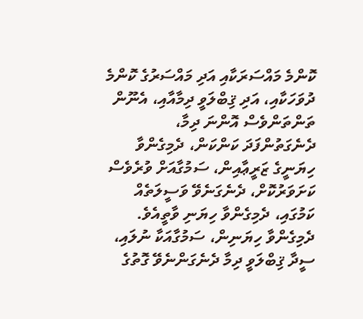ކޮންމެ މައްސަރަކާއި އަދި މައްސަރުގެ ކޮންމެ ދުވަހަކާއި، އަދި ޤިބްލަވީ ދިމާއާއި، އެނޫން ތަންތަންވެސް އޮންނަ ދިމާ، ދެނެގަތުންފަދަ ކަންކަން، ދެމިގެންވާ ހިޔަނީގެ ޒަރީޢާއިން، ސަމުގާއަށް ވުރެވެސް ކަށަވަރުކޮށް، ދެނެގަނެވޭ ވަސީލަތެއް ކަމުގައި، ދެމިގެންވާ ހިޔަނި ވާތީއެވެ.
ދެމިގެންވާ ހިޔަނިން، ސަމުގާއަކާ ނުލައި، ސީދާ ޤިބްލަވީ ދިމާ ދެނެގަންނެވޭ ގޮތުގެ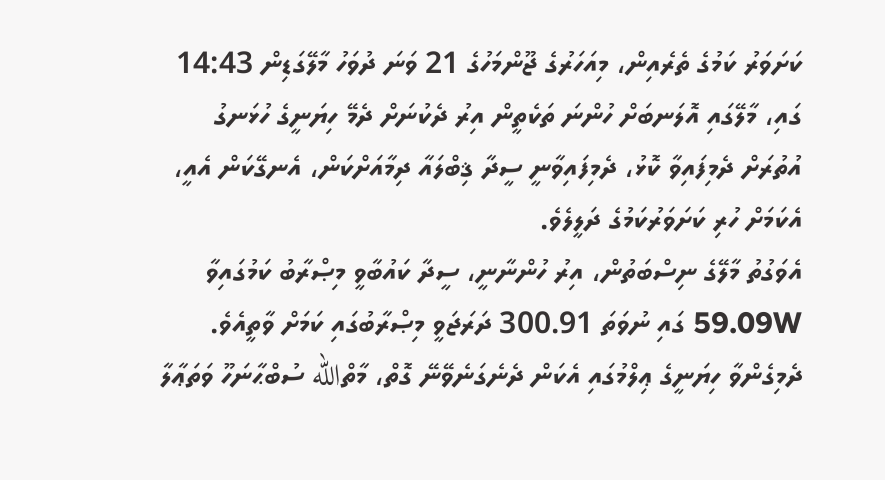ކަށަވަރު ކަމުގެ ތެރެއިން، މިއަހަރުގެ ޖޫންމަހުގެ 21 ވަނަ ދުވަހު މާލޭގަޑިން 14:43 ގައި، މާލޭގައި އޮލަނބަށް ހުންނަ ތަކެތީން އިރު ދެކުނަށް ދެމޭ ހިޔަނީގެ ހުޅަނގު އުތުރަށް ދެމިފައިވާ ކޮޅު، ދެމިފައިވާނީ ސީދާ ޤިބްލައާ ދިމާއަށްކަން، އެނގޭކަން އެއީ، އެކަމަށް ހުރި ކަށަވަރުކަމުގެ ދަލީލެވެ.
އެވަގުތު މާލޭގެ ނިސްބަތުން، އިރު ހުންނާނީ، ސީދާ ކައުބާވީ މިޞްރާބު ކަމުގައިވާ 59.09W ގައި ނުވަތަ 300.91 ދަރަޖަވީ މިޞްރާބުގައި ކަމަށް ވާތީއެވެ. ދެމިގެންވާ ހިޔަނީގެ ޢިލްމުގައި އެކަން ދެނެގަނެވޭނޭ ގޮތް، މާތްالله ސުބްޙާނަހޫ ވަތަޢާލާ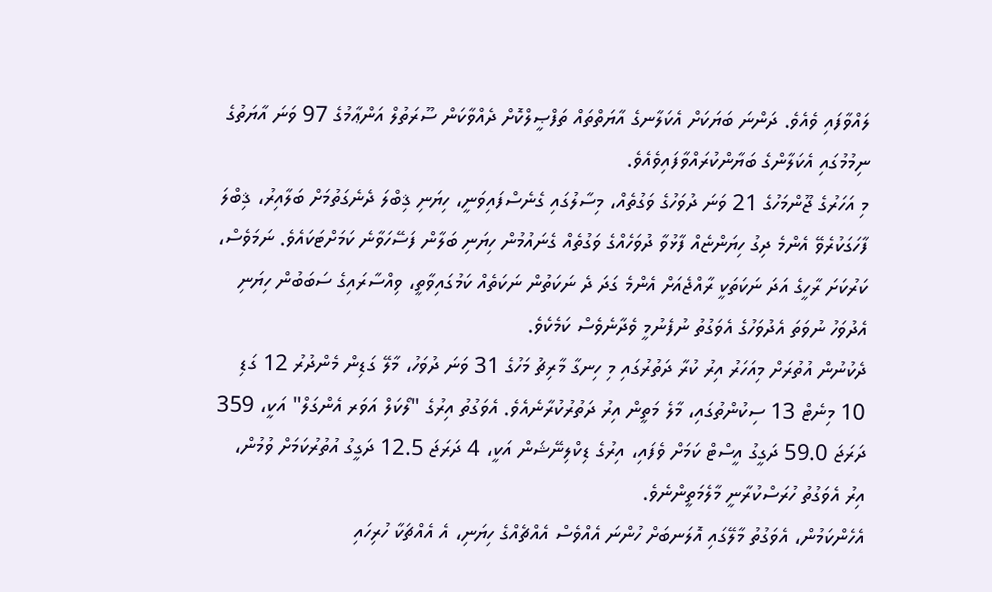ލައްވާފައި ވެއެވެ. ދަންނަ ބަޔަކަށް އެކަލާނގެ އާޔަތްތައް ތަފްޞީލްކޮށް ދެއްވާކަން ސޫރަތުލް އަންޢާމުގެ 97 ވަނަ އާޔަތުގެ ނިމުމުގައި އެކަލާންގެ ބަޔާންކުރައްވާފައިވެއެވެ.
މި އަހަރުގެ ޖޫންމަހުގެ 21 ވަނަ ދުވަހުގެ ވަގުތެއް، މިސާލުގައި ގެނެސްފައިވަނީ، ހިޔަނި ޤިބްލަ ދެނެގަތުމަށް ބަލާއިރު، ޤިބްލަ ފާހަގަކުރެވޭ އެންމެ ދިގު ހިޔަންޏެއް ފާޅުވާ ދުވަހެއްގެ ވަގުތެއް ގެނައުމުން ހިޔަނި ބަލާން ފަސޭހަވާނެ ކަމަށްޓަކައެވެ. ނަމަވެސް، ކަރުކަށަ ރާހީގެ އަދަ ނަކަތަކީ ރާއްޖެއަށް އެންމެ ގަދަ ދެ ނަކަތުން ނަކަތެއް ކަމުގައިވާތީ، ވިއްސާރައިގެ ސަބަބުން ހިޔަނި އެދުވަހު ނުވަތަ އެދުވަހުގެ އެވަގުތު ނުފެނުމީ ވެދާނެވެސް ކަމެކެވެ.
ދެކުނުން އުތުރަށް މިއަހަރު އިރު ކުރާ ދަތުރުގައި މި ހިނގާ މާރިޗު މަހުގެ 31 ވަނަ ދުވަހު، މާލޭ ގަޑިން މެންދުރު 12 ގަޑި 10 މިނެޓް 13 ސިކުންތުގައި، މާލެ މަތީން އިރު ދަތުރުކުރާނެއެވެ. އެވަގުތު އިރުގެ "ލޯކަލް އަވަރ އެންގަލް" އަކީ، 359 ދަރަޖަ 59.0 ދަގީގު އީސްޓް ކަމަށް ވެފައި، އިރުގެ ޑިކްލިނޭޝަން އަކީ، 4 ދަރަޖަ 12.5 ދަގީގު އުތުރުކަމަށް ވުމުން، އިރު އެވަގުތު ހުރަސްކުރާނީ މާލެމަތީންނެވެ.
އެހެންކަމުން، އެވަގުތު މާލޭގައި އޮލަނބަށް ހުންނަ އެއްވެސް އެއްޗެއްގެ ހިޔަނި، އެ އެއްޗަކާ ހުރިހައި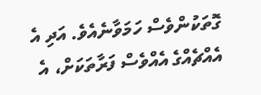ގޮތަކުންވެސް ހަމަވާނެއެވެ. އަދި އެ އެއްޗެއްގެ އެއްވެސް ފަރާތަކަށް، އެ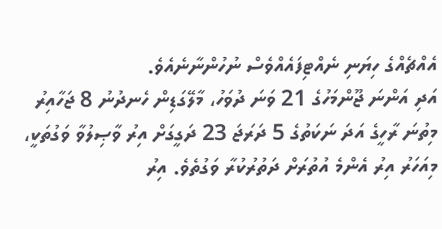އެއްޗެއްގެ ހިޔަނި ނެއްޓިފައެއްވެސް ނުހުންނާނެއެވެ.
އަދި އަންނަ ޖޫންމަހުގެ 21 ވަނަ ދުވަހު، މާލޭގަޑިން ހެނދުނު 8 ޖަހާއިރު މިތުނަ ރާހީގެ އަދަ ނަކަތުގެ 5 ދަރަޖަ 23 ދަގީގަށް އިރު ވާޞިލުވާ ވަގުތަކީ، މިއަހަރު އިރު އެންމެ އުތުރަށް ދަތުރުކުރާ ވަގުތެވެ. އިރު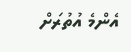އެންމެ އުތުރަށް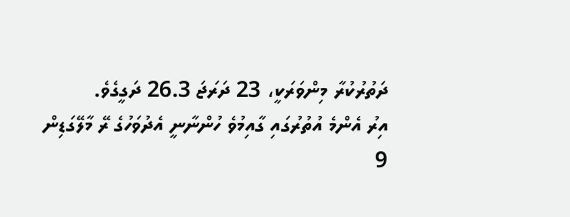ދަތުރުކުރާ މިންވަރަކީ، 23 ދަރަޖަ 26.3 ދަގީގެވެ.
އިރު އެންމެ އުތުރުގައި ގާއިމުވެ ހުންނާނީ އެދުވަހުގެ ރޭ މާލޭގަޑިން 9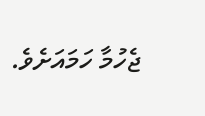ޖެހުމާ ހަމައަށެވެ.